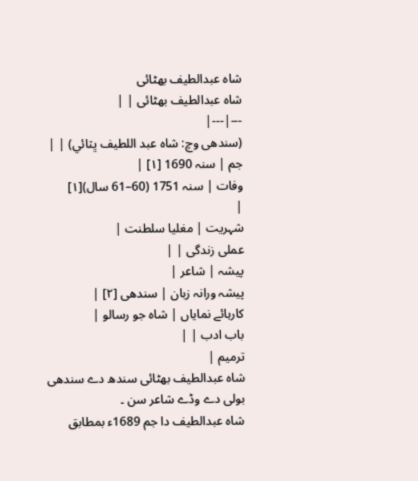شاہ عبدالطیف بھٹائی
شاہ عبدالطیف بھٹائی | |
---|---|
(سندھی وچ: شاه عبد اللطيف ڀٽائي) | |
جم | سنہ 1690 [۱] |
وفات | سنہ 1751 (60–61 سال)[۱]
|
شہریت | مغلیا سلطنت |
عملی زندگی | |
پیشہ | شاعر |
پیشہ ورانہ زبان | سندھی [۲] |
کارہائے نمایاں | شاہ جو رسالو |
باب ادب | |
ترمیم |
شاہ عبدالطیف بھٹائی سندھ دے سندھی بولی دے وڈے شاعر سن ۔
شاہ عبدالطیف دا جم 1689ء بمطابق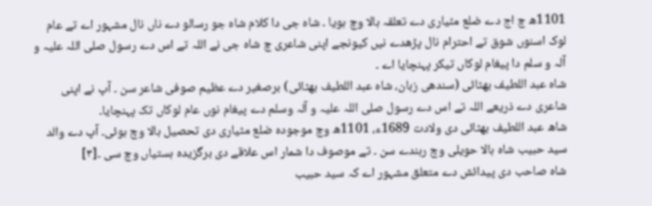1101ھ چ اج دے ضلع مٹیاری دے تعلقہ ہالا وچ ہویا ۔ شاہ جی دا کلام شاہ جو رسالو دے ناں نال مشہور اے تے عام لوک اسنوں شوق تے احترام نال پڑھدے نیں کیونجے اپنی شاعری چ شاہ جی نے اللہ تے اس دے رسول صلی اللہ علیہ و آلہ و سلم دا پیغام لوکاں تیکر پہنچایا اے ۔
شاہ عبد اللطیف بھٹائی (سندھی زبان، شاہ عبد اللطیف بھٹائی) برصغیر دے عظیم صوفی شاعر سن ۔ آپ نے اپنی شاعری دے ذریعے اللہ تے اس دے رسول صلی اللہ علیہ و آلہ وسلم دے پیغام نوں عام لوکاں تک پہنچایا۔
شاھ عبد اللطیف بھٹائی دی ولادت 1689ء، 1101ھ وچ موجودہ ضلع مٹیاری دی تحصیل ہالا وچ ہوئی۔ آپ دے والد سید حبیب شاہ ہالا حویلی وچ رہندے سن ۔ تے موصوف دا شمار اس علاقے دی برگزیدہ ہستیاں وچ سی ۔[۳]
شاہ صاحب دی پیدائش دے متعلق مشہور اے کہ سید حبیب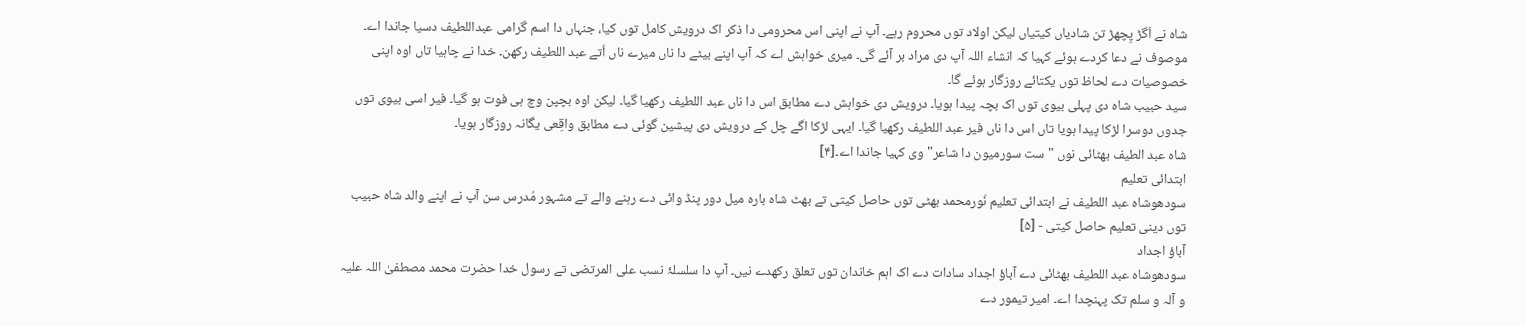شاہ نے اَگڑ پِچھڑ تن شادیاں کيتیاں لیکن اولاد توں محروم رہے۔ آپ نے اپنی اس محرومی دا ذکر اک درویش کامل توں کیا، جنہاں دا اسم گرامی عبداللطیف دسیا جاندا اے۔ موصوف نے دعا کردے ہوئے کہیا کہ انشاء اللہ آپ دی مراد بر آئے گی۔ میری خواہش اے کہ آپ اپنے بیٹے دا ناں میرے ناں اُتے عبد اللطیف رکھن۔ خدا نے چاہیا تاں اوہ اپنی خصوصیات دے لحاظ توں یکتائے روزگار ہوئے گا۔
سید حبیب شاہ دی پہلی بیوی توں اک بچہ پیدا ہويا۔ درویش دی خواہش دے مطابق اس دا ناں عبد اللطیف رکھیا گیا۔ لیکن اوہ بچپن وچ ہی فوت ہو گیا۔ فیر اسی بیوی توں جدوں دوسرا لڑکا پیدا ہويا تاں اس دا ناں فیر عبد اللطیف رکھیا گیا۔ ایہی لڑکا اگے چل کے درویش دی پیشین گوئی دے مطابق واقِعی یگانہ روزگار ہويا۔
شاہ عبد الطیف بھٹائی نوں "ست سورمیون دا شاعر" وی کہیا جاندا اے۔[۴]
ابتدائی تعلیم
سودھوشاہ عبد اللطیف نے ابتدائی تعلیم نُورمحمد بھٹی توں حاصل کيتی تے بھٹ شاہ بارہ میل دور پنڈ وائی دے رہنے والے تے مشہور مُدرس سن آپ نے اپنے والد شاہ حبیب توں دینی تعلیم حاصل کيتی - [۵]
آباؤ اجداد
سودھوشاہ عبد اللطیف بھٹائی دے آباؤ اجداد سادات دے اک اہم خاندان توں تعلق رکھدے نيں۔ آپ دا سلسلۂ نسب علی المرتضی تے رسول خدا حضرت محمد مصطفیٰ اللہ علیہ و آلہ و سلم تک پہنچدا اے۔ امیر تیمور دے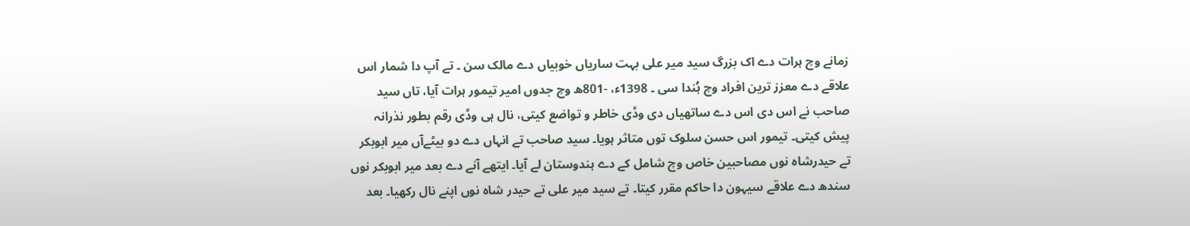زمانے وچ ہرات دے اک بزرگ سید میر علی بہت ساریاں خوبیاں دے مالک سن ۔ تے آپ دا شمار اس علاقے دے معزز ترین افراد وچ ہُندا سی ۔ 1398ء، -801ھ وچ جدوں امیر تیمور ہرات آیا، تاں سید صاحب نے اس دی اس دے ساتھیاں دی وڈی خاطر و تواضع کيتی، نال ہی وڈی رقم بطور نذرانہ پیش کيتی۔ تیمور اس حسن سلوک توں متاثر ہويا۔ سید صاحب تے انہاں دے دو بیٹےآں میر ابوبکر تے حیدرشاہ نوں مصاحبین خاص وچ شامل کے دے ہندوستان لے آیا۔ ایتھے آنے دے بعد میر ابوبکر نوں سندھ دے علاقے سیہون دا حاکم مقرر کیتا۔ تے سید میر علی تے حیدر شاہ نوں اپنے نال رکھیا۔ بعد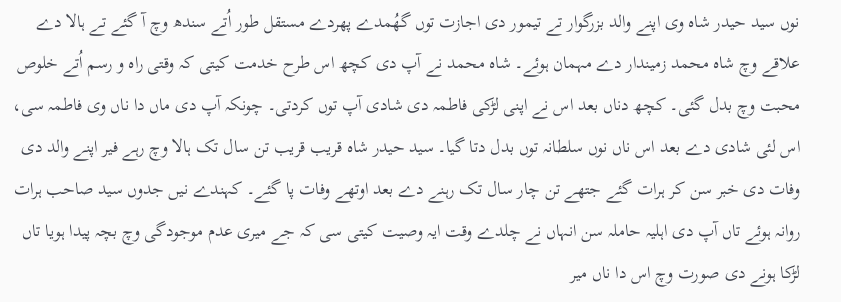نوں سید حیدر شاہ وی اپنے والد بزرگوار تے تیمور دی اجازت توں گھُمدے پھردے مستقل طور اُتے سندھ وچ آ گئے تے ہالا دے علاقے وچ شاہ محمد زمیندار دے مہمان ہوئے۔ شاہ محمد نے آپ دی کچھ اس طرح خدمت کيتی کہ وقتی راہ و رسم اُتے خلوص محبت وچ بدل گئی۔ کچھ دناں بعد اس نے اپنی لڑکی فاطمہ دی شادی آپ توں کردتی۔ چونکہ آپ دی ماں دا ناں وی فاطمہ سی، اس لئی شادی دے بعد اس ناں نوں سلطانہ توں بدل دتا گیا۔ سید حیدر شاہ قریب قریب تن سال تک ہالا وچ رہے فیر اپنے والد دی وفات دی خبر سن کر ہرات گئے جتھے تن چار سال تک رہنے دے بعد اوتھے وفات پا گئے۔ کہندے نيں جدوں سید صاحب ہرات روانہ ہوئے تاں آپ دی اہلیہ حاملہ سن انہاں نے چلدے وقت ایہ وصیت کيتی سی کہ جے میری عدم موجودگی وچ بچہ پیدا ہويا تاں لڑکا ہونے دی صورت وچ اس دا ناں میر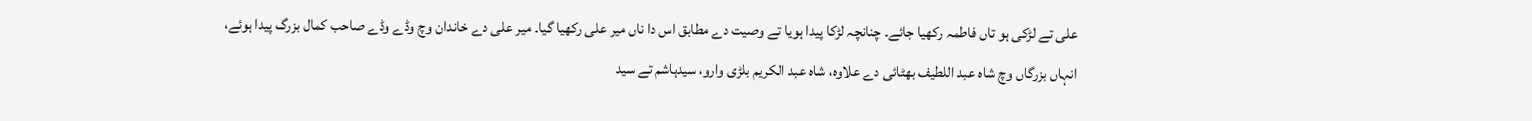علی تے لڑکی ہو تاں فاطمہ رکھیا جائے۔ چنانچہ لڑکا پیدا ہويا تے وصیت دے مطابق اس دا ناں میر علی رکھیا گیا۔ میر علی دے خاندان وچ وڈے وڈے صاحب کمال بزرگ پیدا ہوئے، انہاں بزرگاں وچ شاہ عبد اللطیف بھٹائی دے علاوہ، شاہ عبد الکریم بلڑی وارو، سیدہاشم تے سید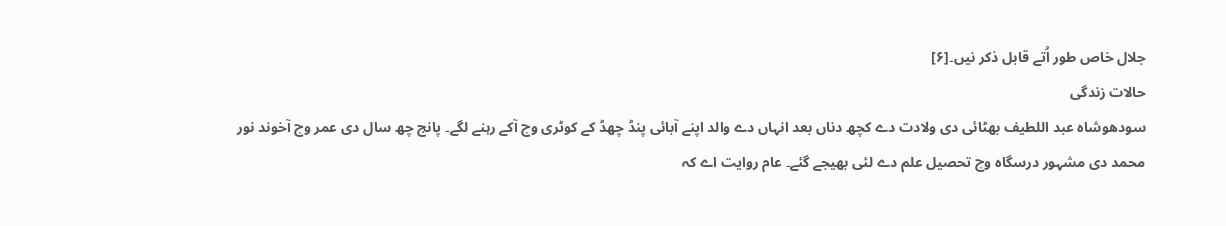جلال خاص طور اُتے قابل ذکر نيں۔[۶]
حالات زندگی
سودھوشاہ عبد اللطیف بھٹائی دی ولادت دے کچھ دناں بعد انہاں دے والد اپنے آبائی پنڈ چھڈ کے کوٹری وچ آکے رہنے لگے۔ پانج چھ سال دی عمر وچ آخوند نور محمد دی مشہور درسگاہ وچ تحصیل علم دے لئی بھیجے گئے۔ عام روایت اے کہ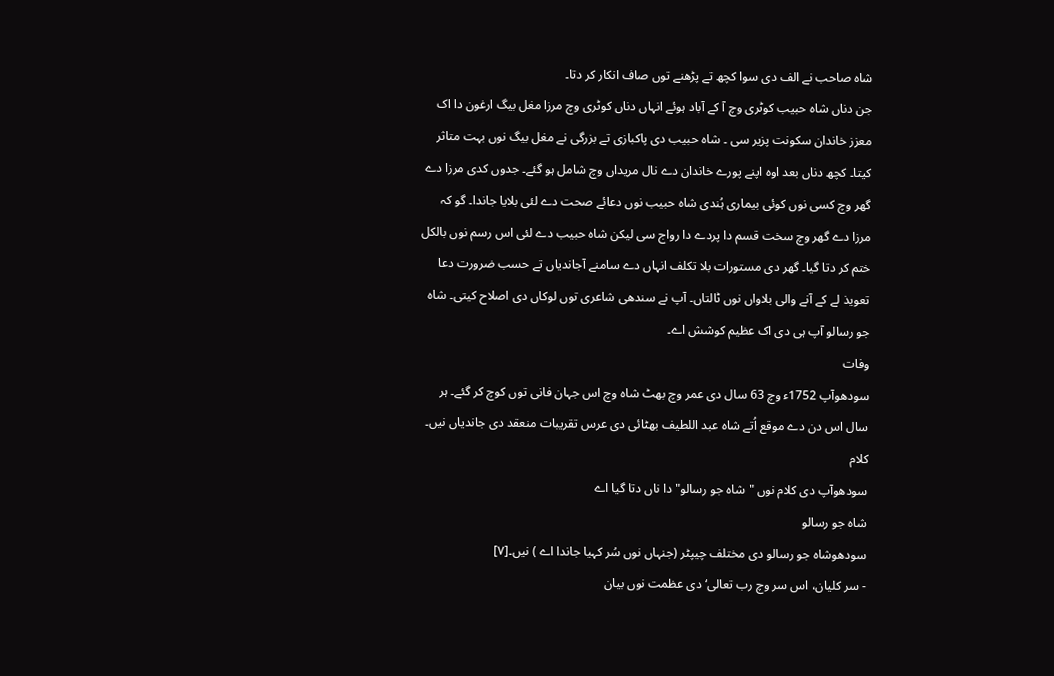شاہ صاحب نے الف دی سوا کچھ تے پڑھنے توں صاف انکار کر دتا۔
جن دناں شاہ حبیب کوٹری وچ آ کے آباد ہوئے انہاں دناں کوٹری وچ مرزا مغل بیگ ارغون دا اک معزز خاندان سکونت پزیر سی ۔ شاہ حبیب دی پاکبازی تے بزرگی نے مغل بیگ نوں بہت متاثر کیتا۔ کچھ دناں بعد اوہ اپنے پورے خاندان دے نال مریداں وچ شامل ہو گئے۔ جدوں کدی مرزا دے گھر وچ کسی نوں کوئی بیماری ہُندی شاہ حبیب نوں دعائے صحت دے لئی بلايا جاندا۔ گو کہ مرزا دے گھر وچ سخت قسم دا پردے دا رواج سی لیکن شاہ حبیب دے لئی اس رسم نوں بالکل ختم کر دتا گیا۔ گھر دی مستورات بلا تکلف انہاں دے سامنے آجاندیاں تے حسب ضرورت دعا تعویذ لے کے آنے والی بلاواں نوں ٹالتاں۔ آپ نے سندھی شاعری توں لوکاں دی اصلاح کيتی۔ شاہ جو رسالو آپ ہی دی اک عظیم کوشش اے۔
وفات
سودھوآپ 1752ء وچ 63 سال دی عمر وچ بھٹ شاہ وچ اس جہان فانی توں کوچ کر گئے۔ ہر سال اس دن دے موقع اُتے شاہ عبد اللطیف بھٹائی دی عرس تقریبات منعقد دی جاندیاں نيں۔
کلام
سودھوآپ دی کلام نوں "شاہ جو رسالو" دا ناں دتا گیا اے
شاہ جو رسالو
سودھوشاہ جو رسالو دی مختلف چیپٹر (جنہاں نوں سُر کہیا جاندا اے ) نيں۔[۷]
- سر کلیان، اس سر وچ رب تعالی‘ دی عظمت نوں بیان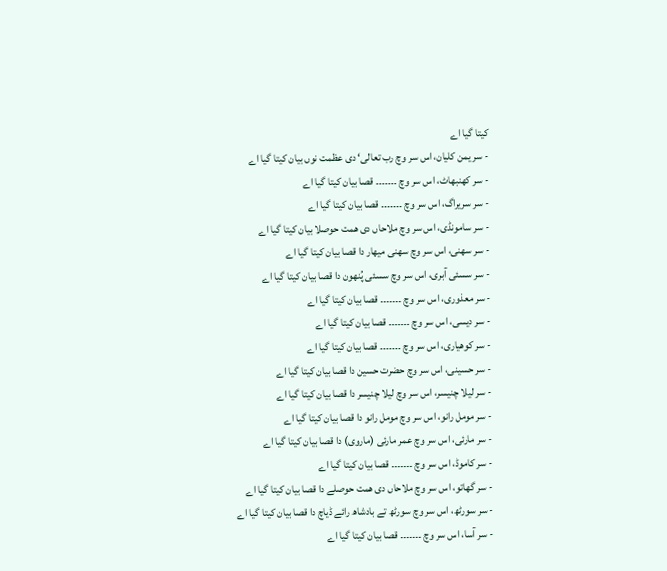کیتا گیا اے
- سر یمن کلیان، اس سر وچ رب تعالی‘ دی عظمت نوں بیان کیتا گیا اے
- سر کھنبھاٹ، اس سر وچ ۔۔۔۔۔۔۔ قصا بیان کیتا گیا اے
- سر سریراگ، اس سر وچ ۔۔۔۔۔۔۔ قصا بیان کیتا گیا اے
- سر سامونڈی، اس سر وچ ملاحاں دی ھمت حوصلا بیان کیتا گیا اے
- سر سھنی، اس سر وچ سھنی میھار دا قصا بیان کیتا گیا اے
- سر سسئی آبری، اس سر وچ سسئی پُنھون دا قصا بیان کیتا گیا اے
- سر معذوری، اس سر وچ ۔۔۔۔۔۔۔ قصا بیان کیتا گیا اے
- سر دیسی، اس سر وچ ۔۔۔۔۔۔۔ قصا بیان کیتا گیا اے
- سر کوهیاری، اس سر وچ ۔۔۔۔۔۔۔ قصا بیان کیتا گیا اے
- سر حسینی، اس سر وچ حضرت حسین دا قصا بیان کیتا گیا اے
- سر لیلا چنیسر، اس سر وچ لیلا چنیسر دا قصا بیان کیتا گیا اے
- سر مومل رانو، اس سر وچ مومل رانو دا قصا بیان کیتا گیا اے
- سر مارئی، اس سر وچ عمر مارئی (ماروی) دا قصا بیان کیتا گیا اے
- سر کاموڈ، اس سر وچ ۔۔۔۔۔۔۔ قصا بیان کیتا گیا اے
- سر گھاتو، اس سر وچ ملاحاں دی ھمت حوصلے دا قصا بیان کیتا گیا اے
- سر سورٹھ، اس سر وچ سورٹھ تے بادشاھ رائے ڈیاچ دا قصا بیان کیتا گیا اے
- سر آسا، اس سر وچ ۔۔۔۔۔۔۔ قصا بیان کیتا گیا اے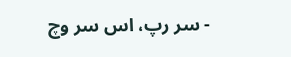- سر رپ، اس سر وچ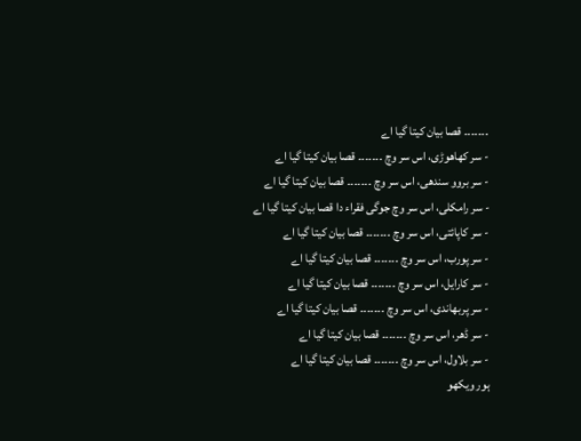۔۔۔۔۔۔۔ قصا بیان کیتا گیا اے
- سر کھاھوڑی، اس سر وچ ۔۔۔۔۔۔۔ قصا بیان کیتا گیا اے
- سر بروو سندھی، اس سر وچ ۔۔۔۔۔۔۔ قصا بیان کیتا گیا اے
- سر رامکلی، اس سر وچ جوگی فقراء دا قصا بیان کیتا گیا اے
- سر کاپائتی، اس سر وچ ۔۔۔۔۔۔۔ قصا بیان کیتا گیا اے
- سر پورب، اس سر وچ ۔۔۔۔۔۔۔ قصا بیان کیتا گیا اے
- سر کارایل، اس سر وچ ۔۔۔۔۔۔۔ قصا بیان کیتا گیا اے
- سر پربھاندی، اس سر وچ ۔۔۔۔۔۔۔ قصا بیان کیتا گیا اے
- سر ڈهر، اس سر وچ ۔۔۔۔۔۔۔ قصا بیان کیتا گیا اے
- سر بلاول، اس سر وچ ۔۔۔۔۔۔۔ قصا بیان کیتا گیا اے
ہور ویکھو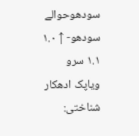سودھوحوالے
سودھو- ↑ ۱.۰ ۱.۱ سرو ویاپک ادھکار شناختی: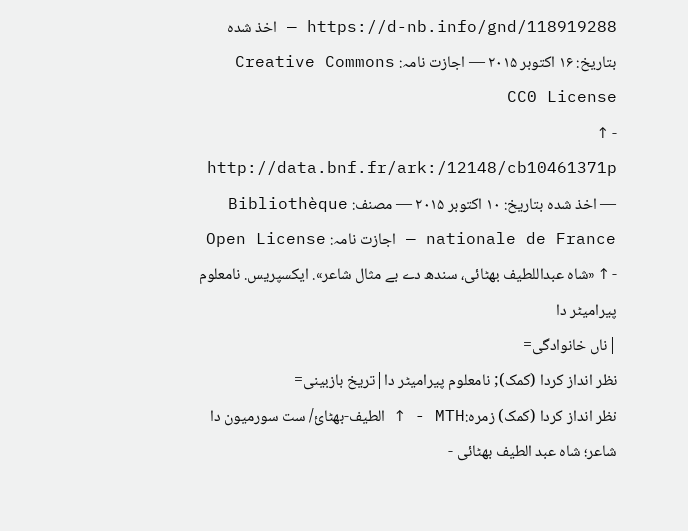https://d-nb.info/gnd/118919288 — اخذ شدہ بتاریخ: ۱۶ اکتوبر ۲۰۱۵ — اجازت نامہ: Creative Commons CC0 License
- ↑ http://data.bnf.fr/ark:/12148/cb10461371p — اخذ شدہ بتاریخ: ۱۰ اکتوبر ۲۰۱۵ — مصنف: Bibliothèque nationale de France — اجازت نامہ: Open License
- ↑ «شاہ عبداللطیف بھٹائی، سندھ دے بے مثال شاعر». ایکسپریس. نامعلوم پیرامیٹر دا
|ناں خانوادگی=
نظر انداز کردا (کمک); نامعلوم پیرامیٹر دا|تریخ بازبینی=
نظر انداز کردا (کمک) زمرہ:MTH - ↑ الطیف-بھٹائ/ ست سورمیون دا شاعر؛ شاہ عبد الطیف بھٹائی -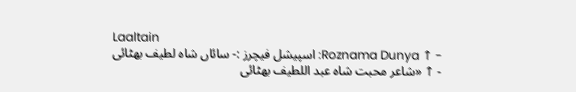Laaltain
- ↑ Roznama Dunya: اسپیشل فیچرز :- سائاں شاہ لطیف بھٹائی
- ↑ «شاعر محبت شاہ عبد اللطیف بھٹائی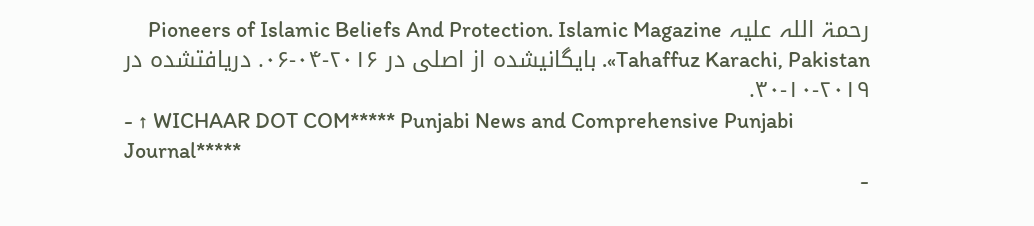رحمۃ اللہ علیہ Pioneers of Islamic Beliefs And Protection. Islamic Magazine Tahaffuz Karachi, Pakistan». بایگانیشده از اصلی در ۲۰۱۶-۰۴-۰۶. دریافتشده در ۲۰۱۹-۱۰-۳۰.
- ↑ WICHAAR DOT COM***** Punjabi News and Comprehensive Punjabi Journal*****
-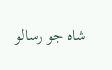شاہ جو رسالو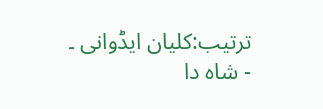ترتیب:کلیان ایڈوانی ۔
- شاہ دا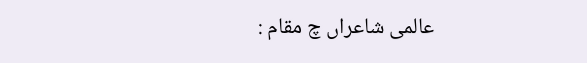عالمی شاعراں چ مقام :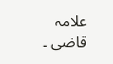علامہ قاضی ۔